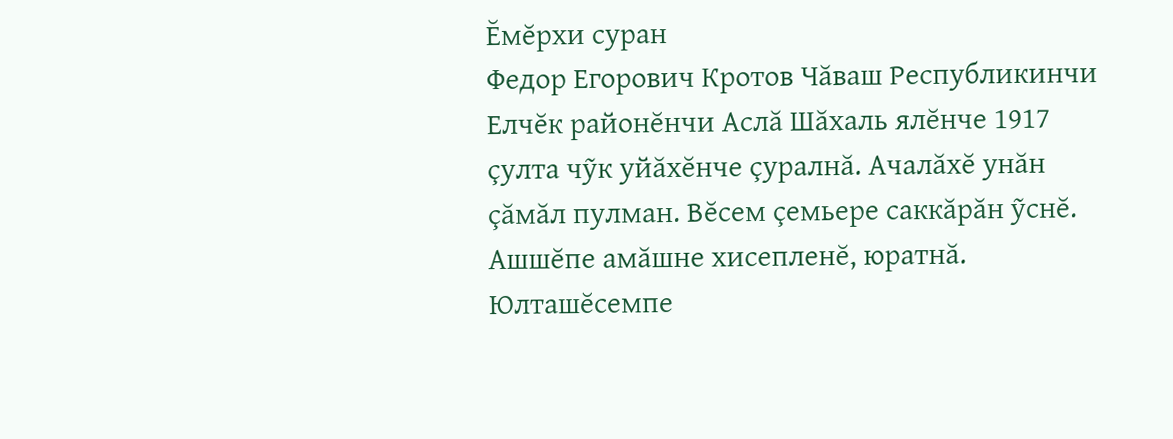Ĕмĕрхи суран
Федор Егорович Кротов Чăваш Республикинчи Елчĕк районĕнчи Аслă Шăхаль ялĕнче 1917 çулта чỹк уйăхĕнче çуралнă. Ачалăхĕ унăн çăмăл пулман. Вĕсем çемьере саккăрăн ỹснĕ. Ашшĕпе амăшне хисепленĕ, юратнă. Юлташĕсемпе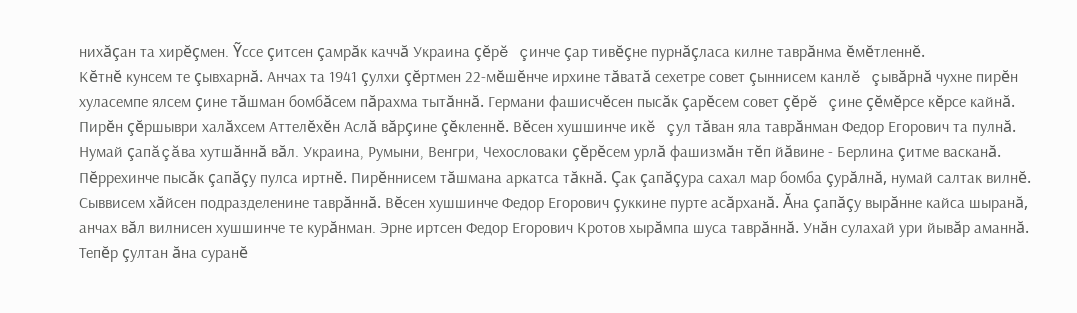нихăçан та хирĕçмен. Ỹссе çитсен çамрăк каччă Украина çĕрĕ çинче çар тивĕçне пурнăçласа килне таврăнма ĕмĕтленнĕ.
Кĕтнĕ кунсем те çывхарнă. Анчах та 1941 çулхи çĕртмен 22-мĕшĕнче ирхине тăватă сехетре совет çыннисем канлĕ çывăрнă чухне пирĕн хуласемпе ялсем çине тăшман бомбăсем пăрахма тытăннă. Германи фашисчĕсен пысăк çарĕсем совет çĕрĕ çине çĕмĕрсе кĕрсе кайнă. Пирĕн çĕршыври халăхсем Аттелĕхĕн Аслă вăрçине çĕкленнĕ. Вĕсен хушшинче икĕ çул тăван яла таврăнман Федор Егорович та пулнă. Нумай çапăçăва хутшăннă вăл. Украина, Румыни, Венгри, Чехословаки çĕрĕсем урлă фашизмăн тĕп йăвине - Берлина çитме васканă.
Пĕррехинче пысăк çапăçу пулса иртнĕ. Пирĕннисем тăшмана аркатса тăкнă. Çак çапăçура сахал мар бомба çурăлнă, нумай салтак вилнĕ. Сыввисем хăйсен подразделенине таврăннă. Вĕсен хушшинче Федор Егорович çуккине пурте асăрханă. Ăна çапăçу вырăнне кайса шыранă, анчах вăл вилнисен хушшинче те курăнман. Эрне иртсен Федор Егорович Кротов хырăмпа шуса таврăннă. Унăн сулахай ури йывăр аманнă.
Тепĕр çултан ăна суранĕ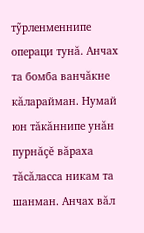тỹрленменнипе операци тунă. Анчах та бомба ванчăкне кăларайман. Нумай юн тăкăннипе унăн пурнăçĕ вăраха тăсăласса никам та шанман. Анчах вăл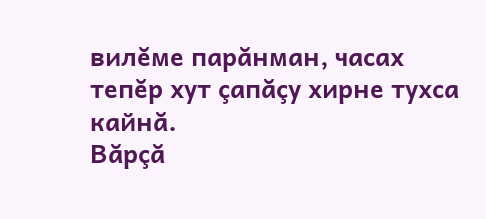вилĕме парăнман, часах тепĕр хут çапăçу хирне тухса кайнă.
Вăрçă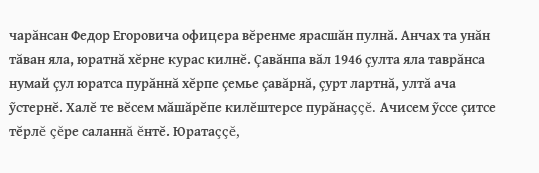чарăнсан Федор Егоровича офицера вĕренме ярасшăн пулнă. Анчах та унăн тăван яла, юратнă хĕрне курас килнĕ. Çавăнпа вăл 1946 çулта яла таврăнса нумай çул юратса пурăннă хĕрпе çемье çавăрнă, çурт лартнă, ултă ача ỹстернĕ. Халĕ те вĕсем мăшăрĕпе килĕштерсе пурăнаççĕ. Ачисем ỹссе çитсе тĕрлĕ çĕре саланнă ĕнтĕ. Юратаççĕ,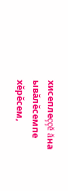хисеплеççĕ ăна ывăлĕсемпе хĕрĕсем,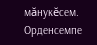мăнукĕсем. Орденсемпе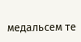медальсем те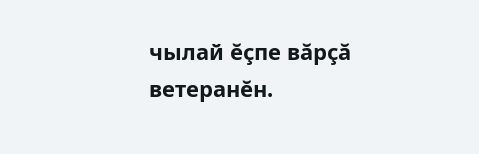чылай ĕçпе вăрçă ветеранĕн.